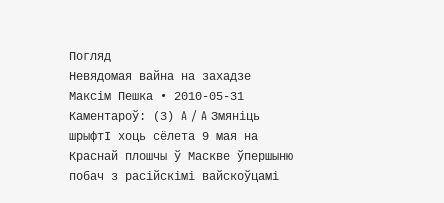Погляд
Невядомая вайна на захадзе
Максім Пешка • 2010-05-31
Каментароў: (3) A / A Змяніць шрыфтІ хоць сёлета 9 мая на Краснай плошчы ў Маскве ўпершыню побач з расійскімі вайскоўцамі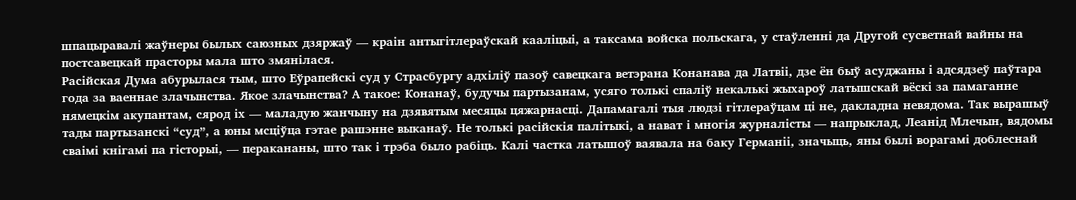шпацыравалі жаўнеры былых саюзных дзяржаў — краін антыгітлераўскай кааліцыі, а таксама войска польскага, у стаўленні да Другой сусветнай вайны на постсавецкай прасторы мала што змянілася.
Расійская Дума абурылася тым, што Еўрапейскі суд у Страсбургу адхіліў пазоў савецкага ветэрана Конанава да Латвіі, дзе ён быў асуджаны і адсядзеў паўтара года за ваеннае злачынства. Якое злачынства? А такое: Конанаў, будучы партызанам, усяго толькі спаліў некалькі жыхароў латышскай вёскі за памаганне нямецкім акупантам, сярод іх — маладую жанчыну на дзявятым месяцы цяжарнасці. Дапамагалі тыя людзі гітлераўцам ці не, дакладна невядома. Так вырашыў тады партызанскі “суд”, а юны мсціўца гэтае рашэнне выканаў. Не толькі расійскія палітыкі, а нават і многія журналісты — напрыклад, Леанід Млечын, вядомы сваімі кнігамі па гісторыі, — перакананы, што так і трэба было рабіць. Калі частка латышоў ваявала на баку Германіі, значыць, яны былі ворагамі доблеснай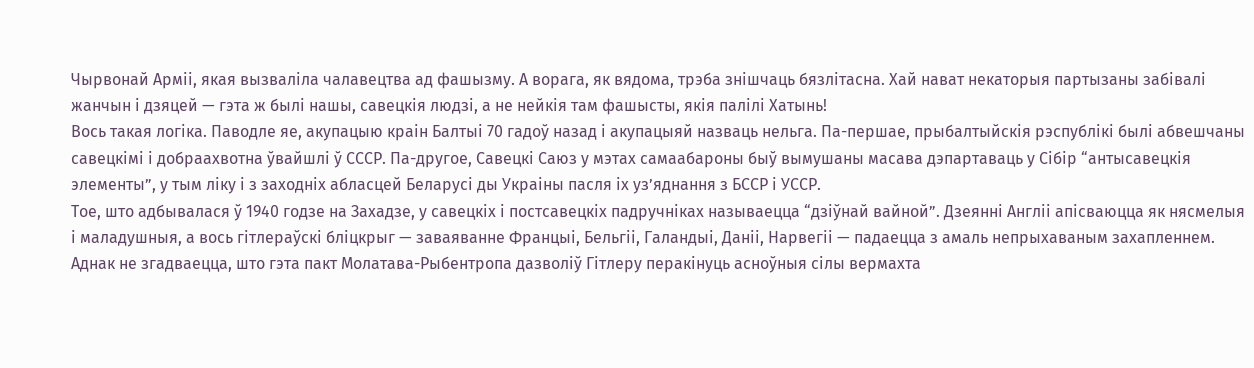Чырвонай Арміі, якая вызваліла чалавецтва ад фашызму. А ворага, як вядома, трэба знішчаць бязлітасна. Хай нават некаторыя партызаны забівалі жанчын і дзяцей — гэта ж былі нашы, савецкія людзі, а не нейкія там фашысты, якія палілі Хатынь!
Вось такая логіка. Паводле яе, акупацыю краін Балтыі 70 гадоў назад і акупацыяй назваць нельга. Па-першае, прыбалтыйскія рэспублікі былі абвешчаны савецкімі і добраахвотна ўвайшлі ў СССР. Па-другое, Савецкі Саюз у мэтах самаабароны быў вымушаны масава дэпартаваць у Сібір “антысавецкія элементы”, у тым ліку і з заходніх абласцей Беларусі ды Украіны пасля іх уз’яднання з БССР і УССР.
Тое, што адбывалася ў 1940 годзе на Захадзе, у савецкіх і постсавецкіх падручніках называецца “дзіўнай вайной”. Дзеянні Англіі апісваюцца як нясмелыя і маладушныя, а вось гітлераўскі бліцкрыг — заваяванне Францыі, Бельгіі, Галандыі, Даніі, Нарвегіі — падаецца з амаль непрыхаваным захапленнем. Аднак не згадваецца, што гэта пакт Молатава-Рыбентропа дазволіў Гітлеру перакінуць асноўныя сілы вермахта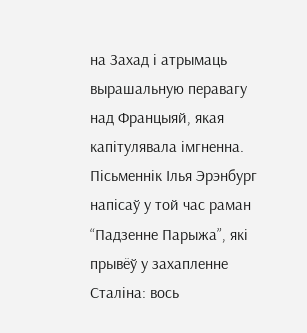на Захад і атрымаць вырашальную перавагу над Францыяй, якая капітулявала імгненна.
Пісьменнік Ілья Эрэнбург напісаў у той час раман “Падзенне Парыжа”, які прывёў у захапленне Сталіна: вось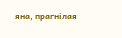яна, прагнілая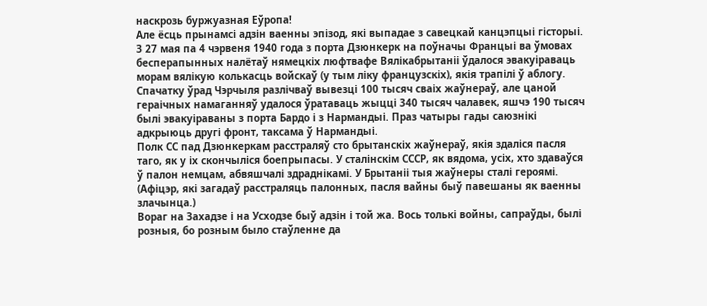наскрозь буржуазная Еўропа!
Але ёсць прынамсі адзін ваенны эпізод, які выпадае з савецкай канцэпцыі гісторыі. З 27 мая па 4 чэрвеня 1940 года з порта Дзюнкерк на поўначы Францыі ва ўмовах бесперапынных налётаў нямецкіх люфтвафе Вялікабрытаніі ўдалося эвакуіраваць морам вялікую колькасць войскаў (у тым ліку французскіх), якія трапілі ў аблогу. Спачатку ўрад Чэрчыля разлічваў вывезці 100 тысяч сваіх жаўнераў, але цаной гераічных намаганняў удалося ўратаваць жыцці 340 тысяч чалавек, яшчэ 190 тысяч былі эвакуіраваны з порта Бардо і з Нармандыі. Праз чатыры гады саюзнікі адкрыюць другі фронт, таксама ў Нармандыі.
Полк СС пад Дзюнкеркам расстраляў сто брытанскіх жаўнераў, якія здаліся пасля таго, як у іх скончыліся боепрыпасы. У сталінскім СССР, як вядома, усіх, хто здаваўся ў палон немцам, абвяшчалі здраднікамі. У Брытаніі тыя жаўнеры сталі героямі. (Афіцэр, які загадаў расстраляць палонных, пасля вайны быў павешаны як ваенны злачынца.)
Вораг на Захадзе і на Усходзе быў адзін і той жа. Вось толькі войны, сапраўды, былі розныя, бо розным было стаўленне да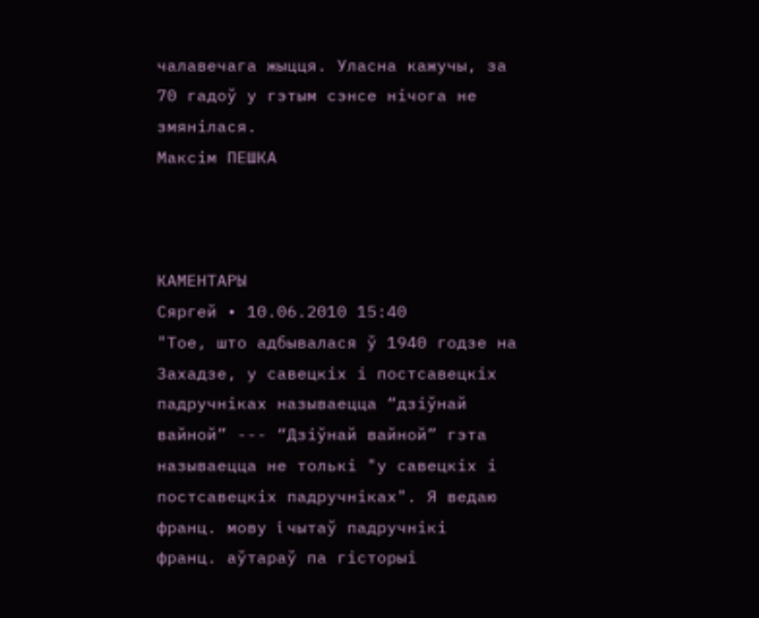чалавечага жыцця. Уласна кажучы, за 70 гадоў у гэтым сэнсе нічога не змянілася.
Максім ПЕШКА



КАМЕНТАРЫ
Сяргей • 10.06.2010 15:40
"Тое, што адбывалася ў 1940 годзе на Захадзе, у савецкіх і постсавецкіх падручніках называецца “дзіўнай вайной” --- “Дзіўнай вайной” гэта называецца не толькi "у савецкіх і постсавецкіх падручніках". Я ведаю франц. мову i чытаў падручнiкi франц. аўтараў па гiсторыi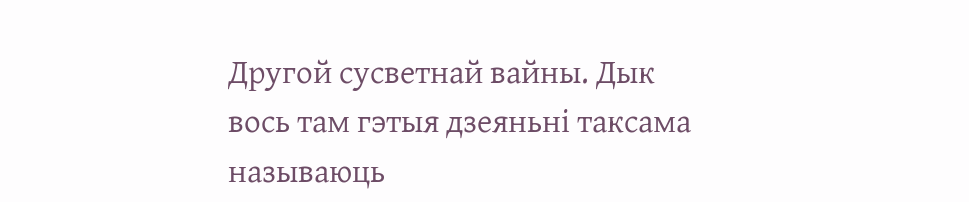Другой сусветнай вайны. Дык вось там гэтыя дзеяньнi таксама называюць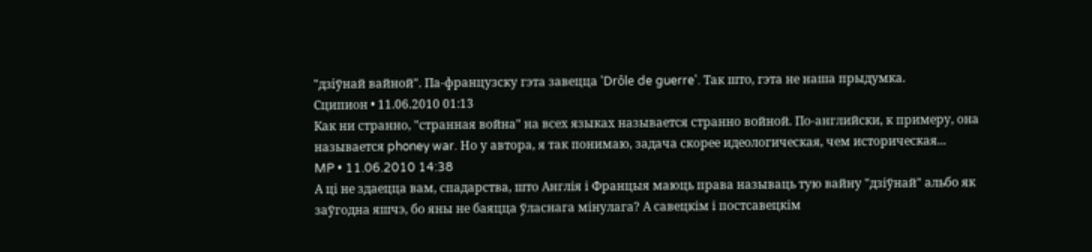"дзiўнай вайной". Па-французску гэта завецца 'Drôle de guerre'. Так што, гэта не наша прыдумка.
Сципион • 11.06.2010 01:13
Как ни странно, "странная война" на всех языках называется странно войной. По-английски, к примеру, она называется phoney war. Но у автора, я так понимаю, задача скорее идеологическая, чем историческая...
MP • 11.06.2010 14:38
А ці не здаецца вам, спадарства, што Англія і Францыя маюць права называць тую вайну "дзіўнай" альбо як заўгодна яшчэ, бо яны не баяцца ўласнага мінулага? А савецкім і постсавецкім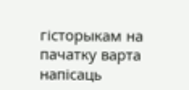гісторыкам на пачатку варта напісаць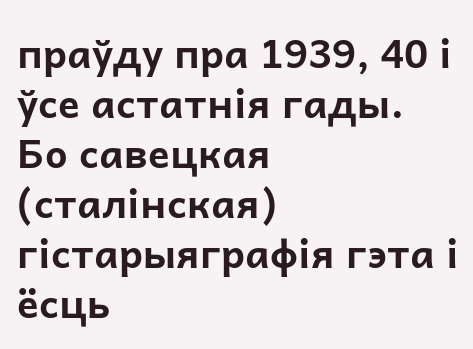праўду пра 1939, 40 і ўсе астатнія гады. Бо савецкая (сталінская) гістарыяграфія гэта і ёсць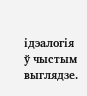ідэалогія ў чыстым выглядзе.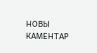НОВЫ КАМЕНТАР